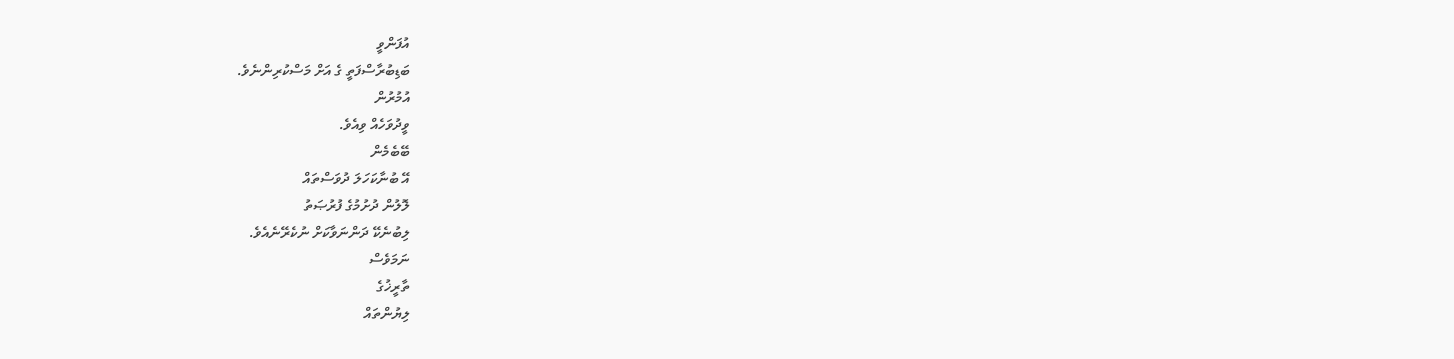އުފަންވީ
ބަޑިބުރާސްފަތީ ގެ އަށް މަސްކުރިންނެވެ.
އުމުރުން
ވީދުވަހެއް ވިއެވެ.
ބޭބެމެން
އޭ ބުނާކަހަލަ ދުވަސްތައް
ލޮލުން ދުށުމުގެ ފުރުޞަތު
ލިބުނެކޭ ދަންނަވާކަށް ނުކެރޭނެއެވެ.
ނަމަވެސް
ތާރީޚުގެ
ލިޔުންތައް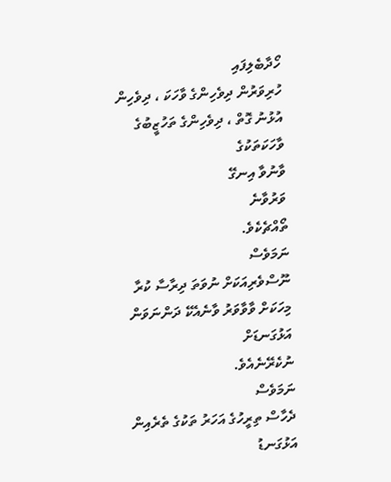ހޯދާބެލިފައި
ހުރިވަރުން ދިވެހިންގެ ވާހަކަ ، ދިވެހިން
އުޅުނު ގޮތް ، ދިވެހިންގެ ތަހުޒީބުގެ
ވާހަކަތަކުގެ
ވާނުވާ އިނގޭ
ވަރުވާނެ
ތޯއްޗެކެވެ.
ނަމަވެސް
ނޫސްވެރިއަކަށް ނުވަތަ ދިރާސާ ކުރާ
މިހަކަށް ވާވާވަރު ވާނެއެކޭ ދަންނަވަން
އަޅުގަނޑަށް
ނުކެރޭނެއެވެ.
ނަމަވެސް
ދެހާސް ތިރީހުގެ އަހަރު ތަކުގެ ތެރެއިން
އަޅުގަނޑު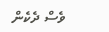ވެސް ދެކެން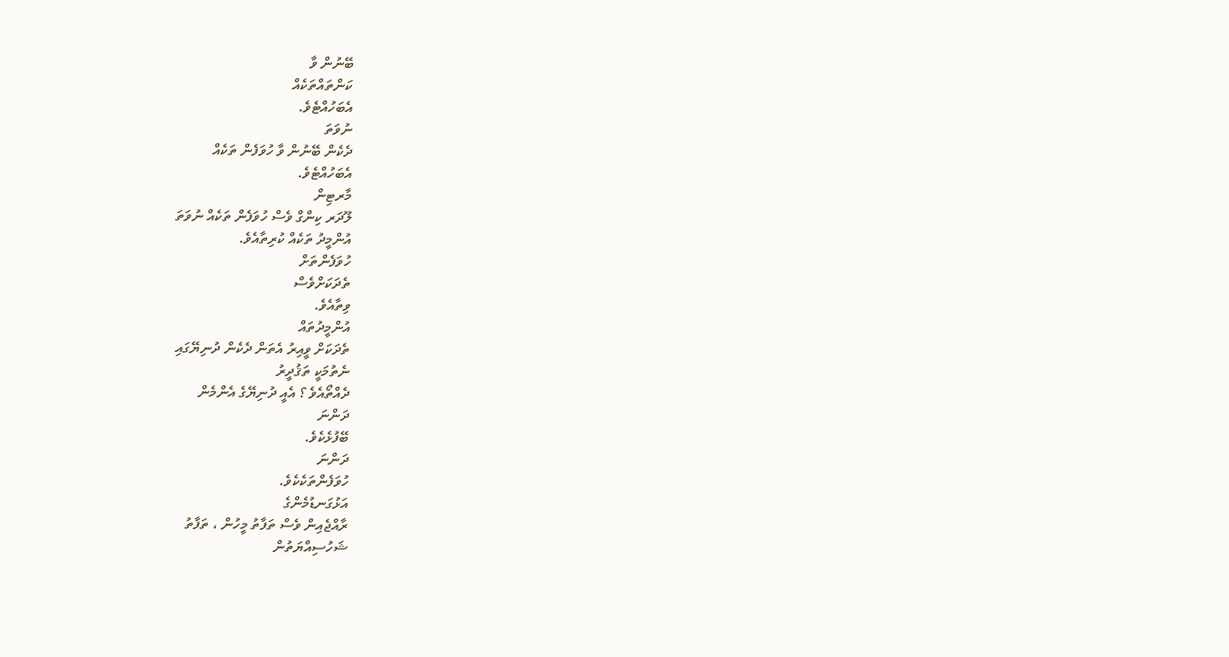ބޭނުން ވާ
ކަންތައްތަކެއް
އެބަހުއްޓެވެ.
ނުވަތަ
ދެކެން ބޭނުން ވާ ހުވަފެން ތަކެއް
އެބަހުއްޓެވެ.
މާރޓިން
ލޫދަރ ކިންގް ވެސް ހުވަފެން ތަކެއް ނުވަތަ
އުންމީދު ތަކެއް ކުރިތާއެވެ.
ހުވަފެންތަށް
ތެދަކަށްވެސް
ވިތާއެވެ.
އުންމީދުތައް
ތެދަކަށް ވީއިރު އެތަން ދެކެން ދުނިޔޭގައި
ނެތުމަކީ ތަޤުދީރު
ދެއްތޯއެވެ ؟ އެއީ ދުނިޔޭގެ އެންމެން
ދަންނަ
ބޭފުޅެކެވެ.
ދަންނަ
ހުވަފެންތަކެކެވެ.
އަޅުގަނޑުމެންގެ
ރާއްޖެއިން ވެސް ތަފާތު މީހުން ، ތަފާތު
ޝަހުސިއްޔަތުން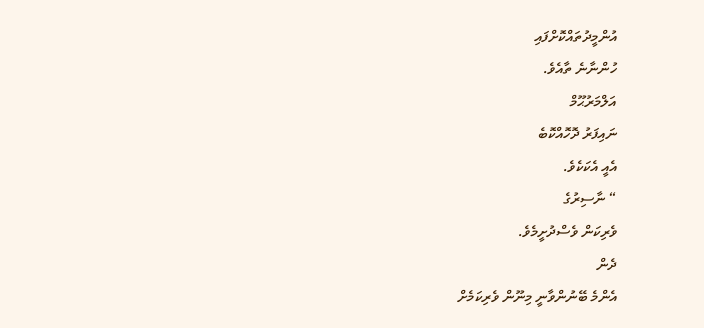އުންމީދުތައްކޮށްފައި
ހުންނާނެ ތާއެވެ.
އަލްމަރުޙޫމް
ނައިފަރު ދޮހޮއްކޮބެ
އެއީ އެކަކެވެ.
“ ނާސިރުގެ
ވެރިކަން ވެސްދުށީމެވެ.
ދެން
އެންމެ ބޭނުންވާނީ މިނޫން ވެރިކަމެށް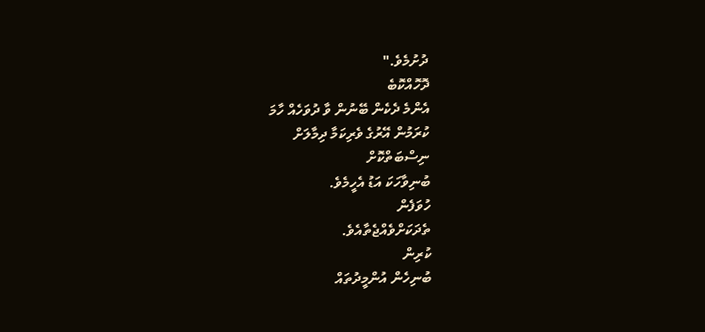ދުށުމެވެ."
ދޮހޮއްކޮބެ
އެންމެ ދެކެން ބޭނުން ވާ ދުވަހެއް ހާމަ
ކުރަމުން އޭރުގެ ވެރިކަމާ ދިމާލަށް
ނިސްބަތްކޮށް
ބުނިވާހަކަ އަޑު އެހީމެވެ.
ހުވަފެން
ތެދަކަށްވެއްޖެތާއެވެ.
ކުރިން
ބުނިހެން އުންމީދުތައް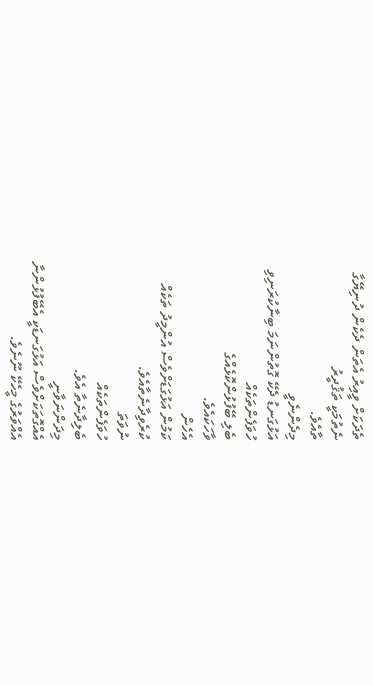ތެދަކަށް ވީއިރު އެތަން ދެކެން ދުނިޔޭގާ
ނެތުމަކީ ތަޤުދީރު
ތާއެވެ.
މިދެންނެވީ
އަޅުގަނޑު ދެކޭ ގޮތުންނަމަ ބިނާކުރަނިވި
ހުވަފެންތަކެއް
ބެލި ބޭފުޅުންކޮޅެއްގެ
ވާހަކައެވެ.
އެހެން
ކަމުން އަޅުގަޑަށްވެސް އުންމީދު ތަކެއް
ކުރެވިދާނެތާއެވެ.
ނުވަތަ
ހުވަފެންތަކެއް
ބެލިދާނެތާ އެވެ.
މިދަންނަވާނީ
އެއްގޮތަކަށްވެސް އަޅުގަނޑަކީ އެބޭފުޅުންނާ
އެއްވަރުގެ މީހެކޭ ނޫނެވެ.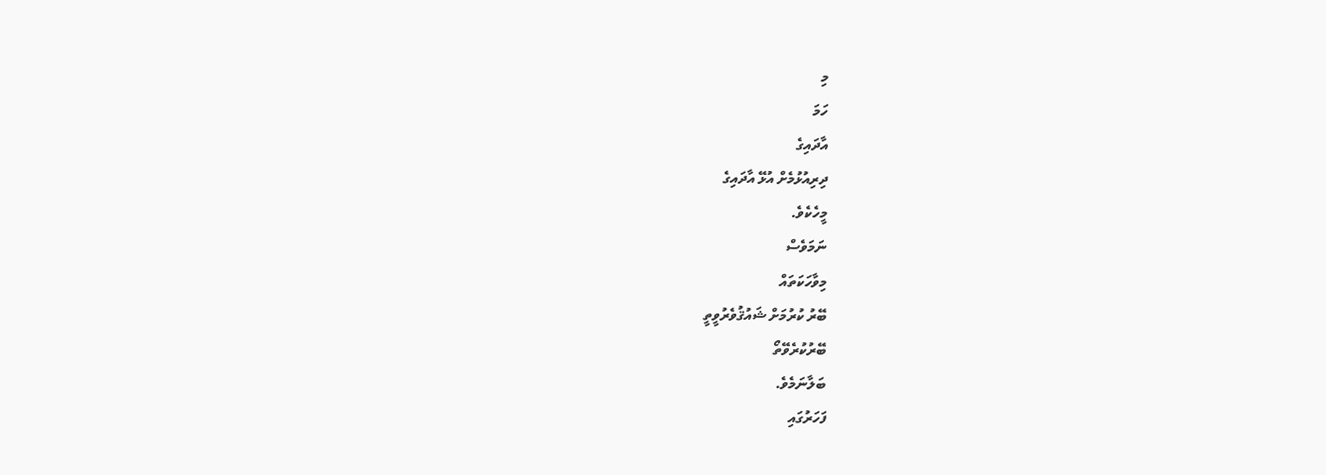މި
ހަމަ
އާދައިގެ
ދިރިއުޅުމެށް އުޅޭ އާދައިގެ
މީހެކެވެ.
ނަމަވެސް
މިވާހަކަތައް
ބޭރު ކުރުމަށް ޝައުޤުވެރުވީތީ
ބޭރުކުރެވޭތޯ
ބަލާނަމެވެ.
ފަހަރުގައި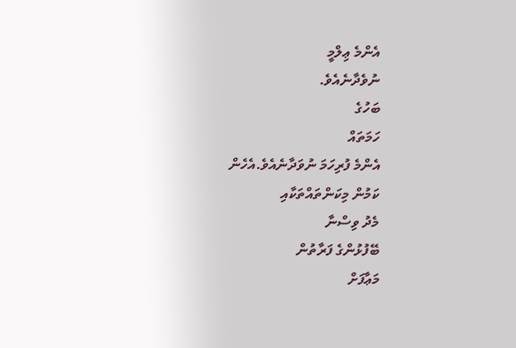އެންމެ ޢިލްމީ
ނުވެދާނެއެވެ.
ބަހުގެ
ހަމަތައް
އެންމެ ފުރިހަމަ ނުވަދާނެއެވެ.އެހެން
ކަމުން މިކަންތައްތަކާއި
މެދު ވިސްނާ
ބޭފުޅުންގެ ފަރާތުން
މަޢާފަށް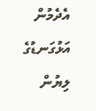އެދެމުން އަޅުގަނޑުގެ ލިޔުން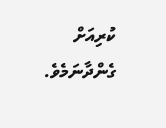ކުރިއަށް ގެންދާނަމެވެ.